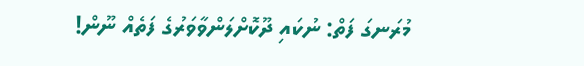މުރަނގަ ފަތް: ނުކައި ދޫކޮށްލަންވާވަރުގެ ފަތެއް ނޫން!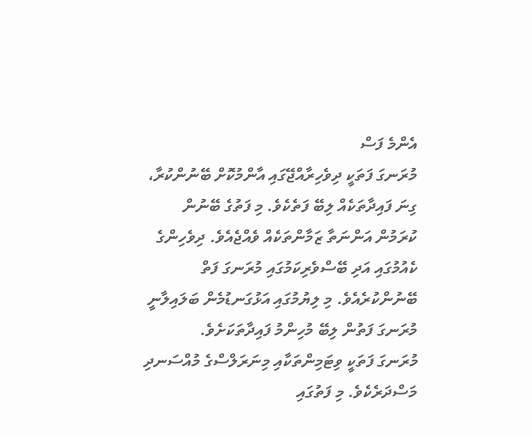އެންމެ ފަސް
މުރަނގަ ފަތަކީ ދިވެހިރާއްޖޭގައި އާންމުކޮށް ބޭނުންކުރާ، ގިނަ ފައިދާތަކެއް ލިބޭ ފަތެކެވެ. މި ފަތުގެ ބޭނުން ކުރަމުން އަންނަތާ ޒަމާންތަކެއް ވެއްޖެއެވެ. ދިވެހިންގެ ކެއުމުގައި އަދި ބޭސްވެރިކަމުގައި މުރަނގަ ފަތް ބޭނުންކުރެއެވެ. މި ލިޔުމުގައި އަޅުގަނޑުމެން ބަލައިލާނީ މުރަނގަ ފަތުން ލިބޭ މުހިންމު ފައިދާތަކަށެވެ.
މުރަނގަ ފަތަކީ ވިޓަމިންތަކާއި މިނަރަލްސްގެ މުއްސަނދި މަސްދަރެކެވެ. މި ފަތުގައި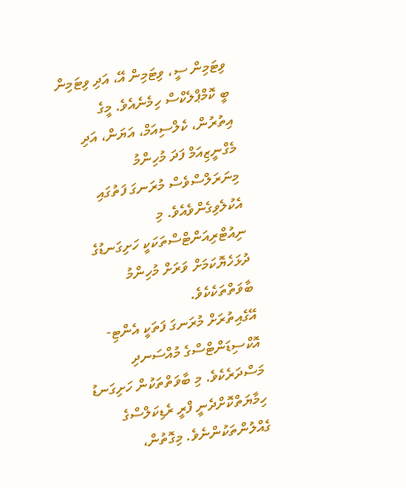ވިޓަމިން ސީ، ވިޓަމިން އޭ، އަދި ވިޓަމިން ބީ ކޮމްޕްލެކްސް ހިމެނެއެވެ. މީގެ އިތުރުން، ކެލްސިއަމް، އަޔަން، އަދި މެގްނީޒިއަމް ފަދަ މުހިންމު މިނަރަލްސްވެސް މުރަނގަ ފަތުގައި އެކުލެވިގެންވެއެވެ. މި ނިއުޓްރިއަންޓްސްތަކަކީ ހަށިގަނޑުގެ ދުޅަހެޔޮކަމަށް ވަރަށް މުހިންމު ބާވަތްތަކެކެވެ.
އޭގެއިތުރަށް މުރަނގަ ފަތަކީ އެންޓި-އޮކްސިޑަންޓްސްގެ މުއްސަނދި މަސްދަރެކެވެ. މި ބާވަތްތަކުން ހަށިގަނޑު ހިމާޔަތްކޮށްދެނީ ފްރީ ރެޑިކަލްސްގެ ގެއްލުންތަކުންނެވެ. މިގޮތުން،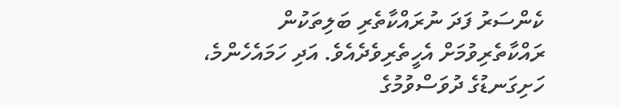ކެންސަރު ފަދަ ނުރައްކާތެރި ބަލިތަކުން ރައްކާތެރިވުމަށް އެހީތެރިވެދެއެވެ. އަދި ހަމައެހެންމެ، ހަށިގަނޑުގެ ދުވަސްވުމުގެ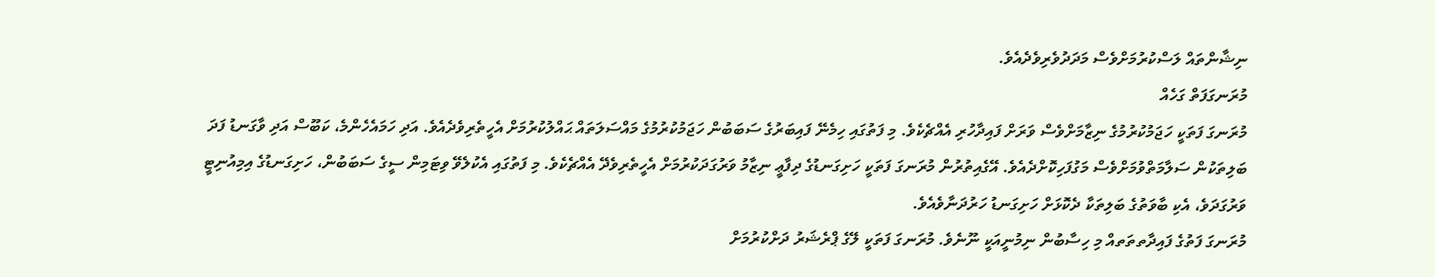ނިޝާންތައް ލަސްކުރުމަށްވެސް މަދަދުވެރިވެދެއެވެ.
މުރަނގަފަތް ގަހެއް
މުރަނގަ ފަތަކީ ހަޖަމުކުރުމުގެ ނިޒާމަށްވެސް ވަރަށް ފައިދާހުރި އެއްޗެކެވެ. މި ފަތުގައި ހިމެނޭ ފައިބަރުގެ ސަބަބުން ހަޖަމުކުރުމުގެ މައްސަލަތައް ޙައްލުކުރުމަށް އެހީތެރިވެދެއެވެ. އަދި ހަމައެހެންމެ، ކަބޫސް އަދި ވާގަނޑު ފަދަ ބަލިތަކުން ސަލާމަތްވުމަށްވެސް މަގުފަހިކޮށްދެއެވެ. އޭގެއިތުރުން މުރަނގަ ފަތަކީ ހަށިގަނޑުގެ ދިފާޢީ ނިޒާމު ވަރުގަދަކުރުމަށް އެހީތެރިވެދޭ އެއްޗެކެވެ. މި ފަތުގައި އެކުލެވޭ ވިޓަމިން ސީގެ ސަބަބުން، ހަށިގަނޑުގެ އިމިއުނިޓީ ވަރުގަދަވެ، އެކި ބާވަތުގެ ބަލިތަކާ ދެކޮޅަށް ހަށިގަނޑު ހަރުދަނާވެއެވެ.
މުރަނގަ ފަތުގެ ފައިދާތތަތއް މި ހިސާބުން ނިމުނީއަކީ ނޫނެވެ. މުރަނގަ ފަތަކީ ލޭގެ ޕްރެޝަރު ދަށްކުރުމަށް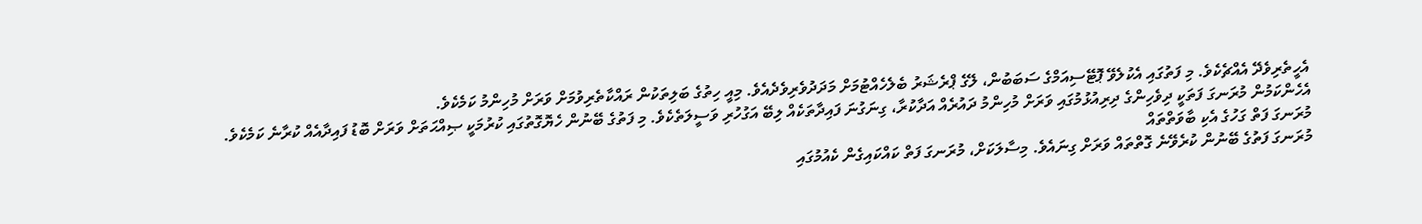އެހީތެރިވެދޭ އެއްޗެކެވެ. މި ފަތުގައި އެކުލެވޭ ޕޮޓޭސިއަމްގެ ސަބަބުން، ލޭގެ ޕްރެޝަރު ބެލެހެއްޓުމަށް މަދަދުވެރިވެދެއެވެ. މިއީ ހިތުގެ ބަލިތަކުން ރައްކާތެރިވުމަށް ވަރަށް މުހިންމު ކަމެކެވެ.
އެހެންކަމުން މުރަނގަ ފަތަކީ ދިވެހިންގެ ދިރިއުޅުމުގައި ވަރަށް މުހިންމު ދައުރެއް އަދާކުރާ، ގިނަގުނަ ފައިދާތަކެއް ލިބޭ އަގުހުރި ވަސީލަތެކެވެ. މި ފަތުގެ ބޭނުން ހެޔޮގޮތުގައި ކުރުމަކީ ޞިއްޙަތަށް ވަރަށް ބޮޑު ފައިދާއެއް ކުރާނެ ކަމެކެވެ.
މުރަނގަ ފަތް ގަހުގެ އެކި ބާވަތްތައް
މުރަނގަ ފަތުގެ ބޭނުން ކުރެވޭނެ ގޮތްތައް ވަރަށް ގިނައެވެ. މިސާލަކަށް، މުރަނގަ ފަތް ކައްކައިގެން ކެއުމުގައި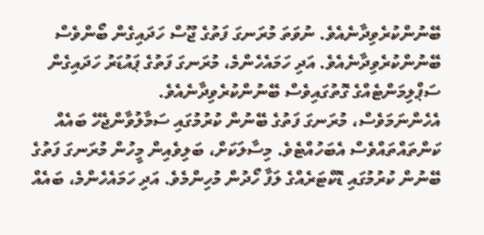ބޭނުންކުރެވިދާނެއެވެ. ނުވަތަ މުރަނގަ ފަތުގެ ޖޫސް ހަދައިގެން ބޯންވެސް ބޭނުންކުރެވިދާނެއެވެ. އަދި ހަމައެހެންމެ، މުރަނގަ ފަތުގެ ޕައުޑަރު ހަދައިގެން ސަޕްލިމަންޓެއްގެ ގޮތުގައިވެސް ބޭނުންކުރެވިދާނެއެވެ.
އެހެންނަމަވެސް، މުރަނގަ ފަތުގެ ބޭނުން ކުރުމުގައި ސަމާލުވާންޖެހޭ ބައެއް ކަންތައްތައްވެސް އެބަހުއްޓެވެ. މިސާލަކަށް، ބަލިވެއިން މީހުން މުރަނގަ ފަތުގެ ބޭނުން ކުރުމުގައި ޑޮކްޓަރެއްގެ ލަފާ ހޯދުން މުހިންމެވެ. އަދި ހަމައެހެންމެ، ބައެއް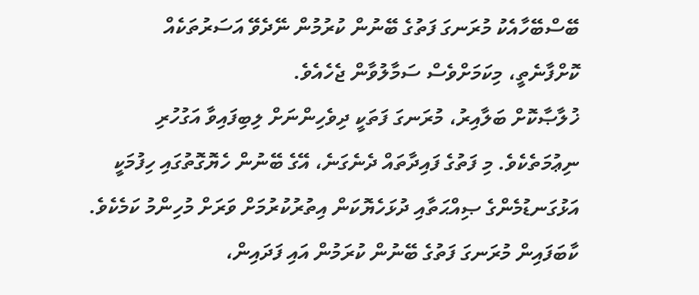ބޭސްބޭހާއެކު މުރަނގަ ފަތުގެ ބޭނުން ކުރުމުން ނޭދެވޭ އަސަރުތަކެއް ކޮށްފާނެތީ، މިކަމަށްވެސް ސަމާލުވާން ޖެހެއެވެ.
ޚުލާޞާކޮށް ބަލާއިރު، މުރަނގަ ފަތަކީ ދިވެހިންނަށް ލިބިފައިވާ އަގުހުރި ނިޢުމަތެކެވެ. މި ފަތުގެ ފައިދާތައް ދެނެގަނެ، އޭގެ ބޭނުން ހެޔޮގޮތުގައި ހިފުމަކީ އަޅުގަނޑުމެންގެ ޞިއްޙަތާއި ދުޅަހެޔޮކަން އިތުރުކުރުމަށް ވަރަށް މުހިންމު ކަމެކެވެ. ކާބަފައިން މުރަނގަ ފަތުގެ ބޭނުން ކުރަމުން އައި ފަދައިން،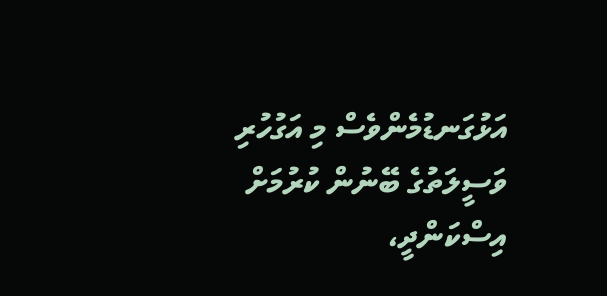އަޅުގަނޑުމެންވެސް މި އަގުހުރި ވަސީލަތުގެ ބޭނުން ކުރުމަށް އިސްކަންދީ،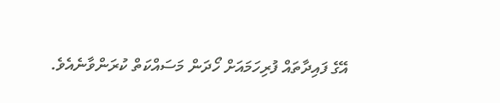އޭގެ ފައިދާތައް ފުރިހަމައަށް ހޯދަން މަސައްކަތް ކުރަންވާނެއެވެ.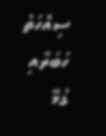ސިއްހަތު
ހަބަރާއި ގުޅޭ